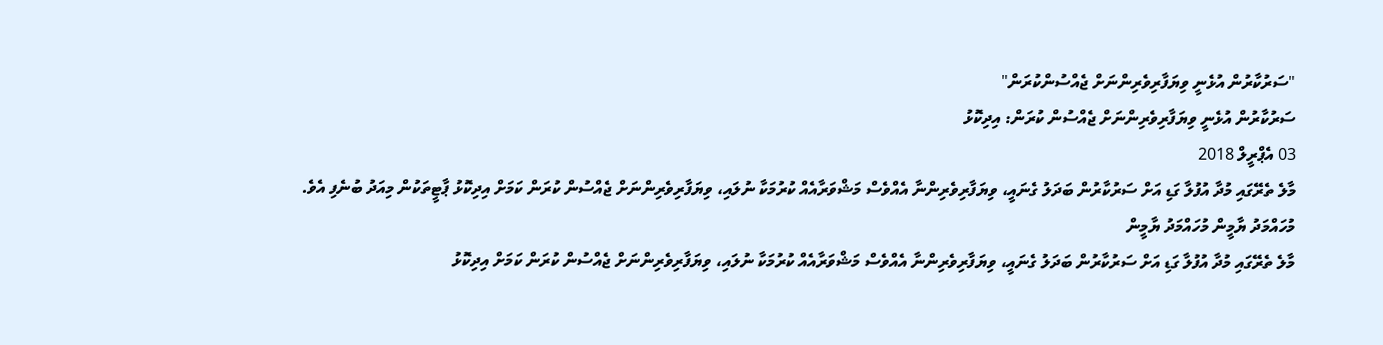"ސަރުކާރުން އުޅެނީ ވިޔަފާރިވެރިންނަށް ޖެއްސުންކުރަން"
ސަރުކާރުން އުޅެނީ ވިޔަފާރިވެރިންނަށް ޖެއްސުން ކުރަން: އިދިކޮޅު
03 އެޕްރީލް 2018
މާލެ ތެރޭގައި މުދާ އުފުލާ ގަޑި އަށް ސަރުކާރުން ބަދަލު ގެނައީ، ވިޔަފާރިވެރިންނާ އެއްވެސް މަޝްވަރާއެއް ކުރުމަކާ ނުލައި، ވިޔަފާރިވެރިންނަށް ޖެއްސުން ކުރަން ކަމަށް އިދިކޮޅު ޕާޓީތަކުން މިއަދު ބުނެފި އެވެ.
މުހައްމަދު ޔާމީން މުހައްމަދު ޔާމީން
މާލެ ތެރޭގައި މުދާ އުފުލާ ގަޑި އަށް ސަރުކާރުން ބަދަލު ގެނައީ، ވިޔަފާރިވެރިންނާ އެއްވެސް މަޝްވަރާއެއް ކުރުމަކާ ނުލައި، ވިޔަފާރިވެރިންނަށް ޖެއްސުން ކުރަން ކަމަށް އިދިކޮޅު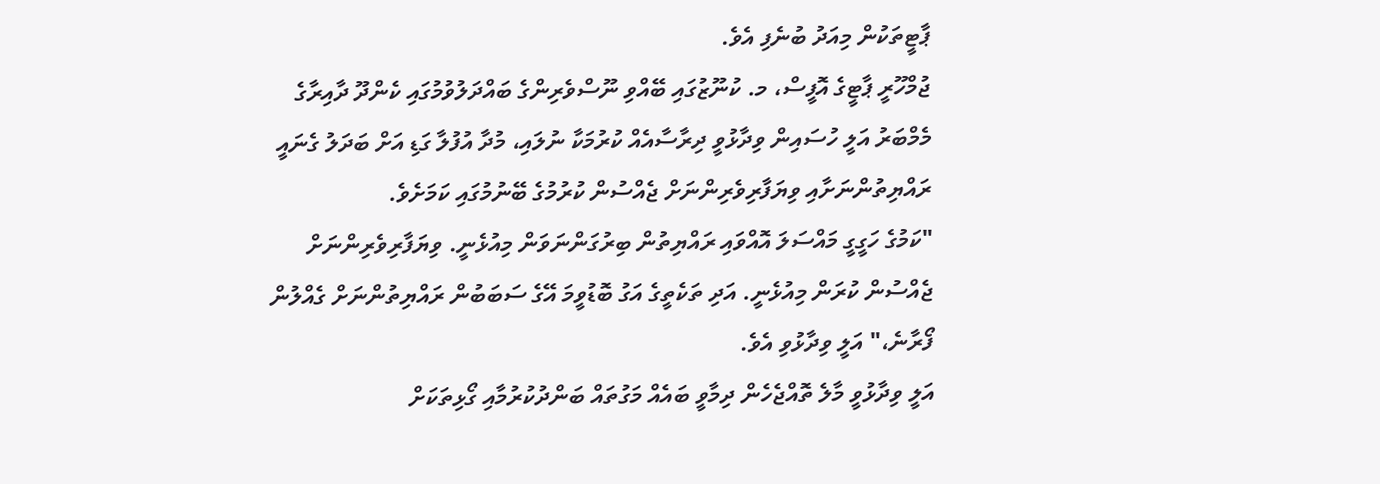ޕާޓީތަކުން މިއަދު ބުނެފި އެވެ.
ޖުމްހޫރީ ޕާޓީގެ އޮފީސް، މ. ކުނޫޒުގައި ބޭއްވި ނޫސްވެރިންގެ ބައްދަލުވުމުގައި ކެންދޫ ދާއިރާގެ މެމްބަރު އަލީ ހުސައިން ވިދާޅުވީ ދިރާސާއެއް ކުރުމަކާ ނުލައި، މުދާ އުފުލާ ގަޑި އަށް ބަދަލު ގެނައީ ރައްޔިތުންނަށާއި ވިޔަފާރިވެރިންނަށް ޖެއްސުން ކުރުމުގެ ބޭނުމުގައި ކަމަށެވެ.
"ކަމުގެ ހަގީގީ މައްސަލަ އޮއްވައި ރައްޔިތުން ބިރުގަންނަވަން މިއުޅެނީ. ވިޔަފާރިވެރިންނަށް ޖެއްސުން ކުރަން މިއުޅެނީ. އަދި ތަކެތީގެ އަގު ބޮޑުވީމަ އޭގެ ސަބަބުން ރައްޔިތުންނަށް ގެއްލުން ފޯރާނެ،" އަލީ ވިދާޅުވި އެވެ.
އަލީ ވިދާޅުވީ މާލެ ތޮއްޖެހެން ދިމާވީ ބައެއް މަގުތައް ބަންދުކުރުމާއި ގޯޅިތަކަށް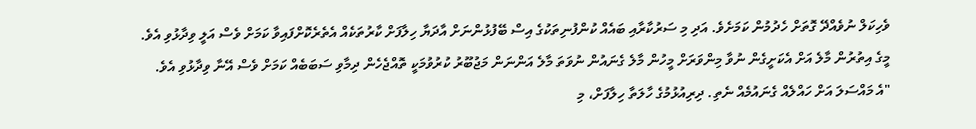ވެހިކަލް ނުވެއްދޭ ގޮތަށް ހެދުމުން ކަމަށެވެ. އަދި މި ސަރުކާރާއި ބައެއް ކުންފުނިތަކުގެ އިސް ބޭފުޅުންނަށް އާދަޔާ ހިލާފަށް ކާރުތަކެއް އެތެރެކޮށްފައިވާ ކަމަށް ވެސް އަލީ ވިދާޅުވި އެވެ.
މީގެ އިތުރުން މާލެ އަށް އެކަށީގެން ނުވާ މިންވަރަށް މީހުން މާލެ ގެނައުން ނުވަތަ މާލެ އަންނަން މަޖުބޫރު ކުރުވުމަކީ ތޮއްޖެހެން ދިމާވި ސަބަބެއް ކަމަށް ވެސް އޭނާ ވިދާޅުވި އެވެ.
"އެ މައްސަލަ އަށް ހައްލެއް ގެނައުމެއް ނެތި. ދިރިއުޅުމުގެ ހާލަތާ ހިލާފަށް، މި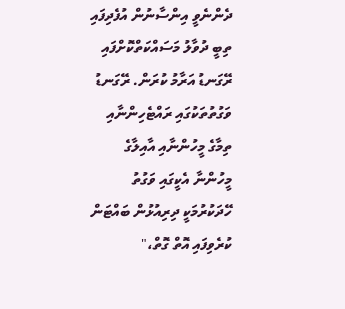ދެންނެވީ އިންސާނުން އުފެދިފައި ތިބީ ދުވާލު މަސައްކަތްކޮށްފައި ރޭގަނޑު އަރާމު ކުރަން. ރޭގަނޑު ވަގުތުތަކުގައި ރައްޓެހިންނާއި ތިމާގެ މީހުންނާއި އާއިލާގެ މީހުންނާ އެކީގައި ވަގުތު ހޭދަކުރުމަކީ ދިރިއުޅުން ބައްޓަން ކުރެވިފައި އޮތް ގޮތް،"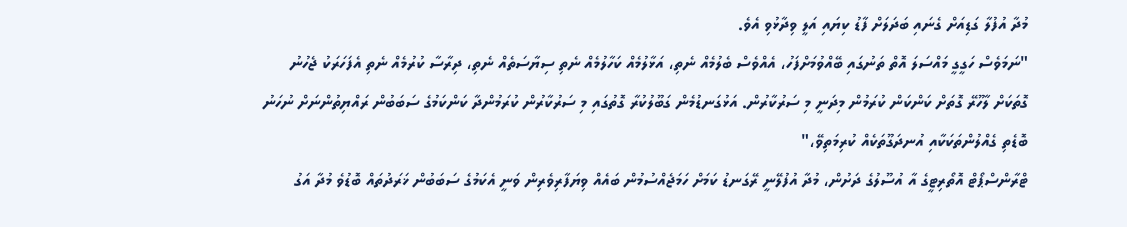މުދާ އުފުލާ ގަޑިއަށް ގެނައި ބަދަލަށް ފާޑު ކިޔައި އަލީ ވިދާޅުވި އެވެ.
"ނަމަވެސް ހަގީގީ މައްސަލަ އޮތް ތަނުގައި ބޭއްވުމަށްފަހު، އެއްވެސް ބެލުމެއް ނެތި، އަޅާލުމެއް ކަހާލުމެއް ނެތި ސިޔާސަތެއް ނެތި، ދިރާސާ ކުރުމެއް ނެތި އެފަހަރަކު ޖެހުނު ގޮތަކަށް ލާހޫރޭ ގޮތަށް ކަންކަން ކުރަމުން މިދަނީ މި ސަރުކާރުން. އަޅުގަނޑުމެން ގަބޫލުކުރާ ގޮތުގައި މި ސަރުކާރުން ކުރަމުންދާ ކަންކަމުގެ ސަބަބުން ރައްޔިތުންނަށް ނުހަނު ބޮޑެތި ގެއްލުންތަކަކާއި އުނދަގޫތަކެއް ކުރިމަތިވޭ،"
ޓްރާންސްޕޯޓް އޮތޯރިޓީގެ އާ އުސޫލުގެ ދަށުން، މުދާ އުފުލޭނީ ރޭގަނޑު ކަމަށް ހަމަޖެއްސުމުން ބައެއް ވިޔަފާރިވެރިން ވަނީ އެކަމުގެ ސަބަބުން ޚަރަދުތައް ބޮޑުވެ މުދާ އަގު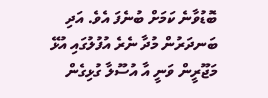ބޮޑުވާނެ ކަމަށް ބުނެފަ އެވެ. އަދި ބަނދަރުން މުދާ ނެރެ އުފުލުގައި އުޅޭ މަޖޫރީން ވަނީ އާ އުސޫލާ ގުޅިގެން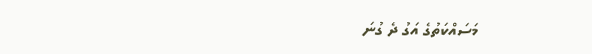މަސައްކަތުގެ އަގު ދެ ގުނަ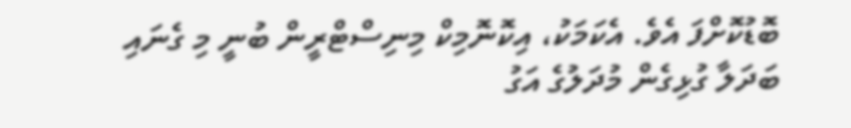ބޮޑުކޮށްފަ އެވެ. އެކަމަކު، އިކޮނޮމިކް މިނިސްޓްރީން ބުނީ މި ގެނައި ބަދަލާ ގުޅިގެން މުދަލުގެ އަގު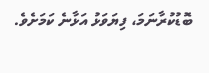ބޮޑުކުރާނަމަ، ފިޔަވަޅު އަޅާނެ ކަމަށެވެ.